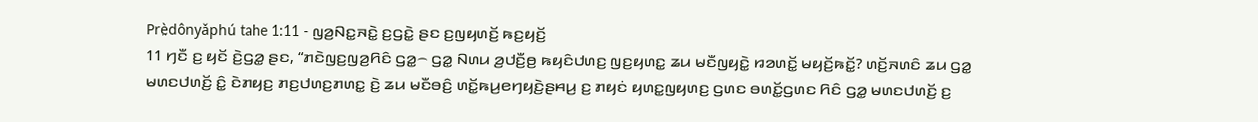Prè̤dônyǎphú tahe 1:11 - ꤜꤤ꤬ꤡꤢ꤭ꤏꤢꤧ꤭ ꤢ꤬ꤞꤢꤧ꤭ ꤔꤢ ꤢ꤬ꤜꤟꤛꤢꤩ꤬ ꤒꤢ꤬ꤟꤢꤩ꤬
11 ꤚꤢꤪ ꤢ꤬ ꤟꤢꤩ ꤢꤧ꤬ꤞꤤ꤭ ꤔꤢ, “ꤊꤢꤧꤜꤢ꤬ꤜꤤ꤬ꤖꤢꤨ ꤞꤤ꤭꤮ ꤞꤤ꤭ ꤡꤛꤣ ꤤ꤬ꤓꤢꤪ꤬ꤥ꤬ ꤒꤟꤢꤨꤓꤛꤢ꤬ ꤜꤢ꤬ꤟꤛꤢ꤭ ꤘꤣ ꤗꤢꤪꤜꤟꤢꤧ꤭ ꤙꤤꤛꤢꤩ꤭ ꤗꤟꤢꤩ꤬ꤒꤢꤩ꤭? ꤛꤢꤩ꤬ꤏꤛꤢꤨ ꤘꤣ ꤞꤤ꤭ ꤗꤛꤢꤓꤛꤢꤩ꤬ ꤢꤨ꤭ ꤢꤧꤊꤟꤢ꤬ ꤊꤢ꤬ꤓꤛꤢ꤬ꤊꤛꤢ꤭ ꤢꤧ꤬ ꤘꤣ ꤗꤢꤪꤋꤢꤨ꤬ ꤛꤢꤩ꤭ꤒꤣ꤬ꤕꤚꤟꤢꤧ꤬ꤔꤌꤣ꤬ ꤢ꤬ ꤊꤟꤢꤦ ꤟꤛꤢ꤭ꤜꤟꤛꤢ꤬ ꤞꤛꤢ ꤋꤛꤢꤩ꤭ꤞꤛꤢ ꤖꤢꤨ ꤞꤤ꤭ ꤗꤛꤢꤓꤛꤢꤩ꤬ ꤢ꤬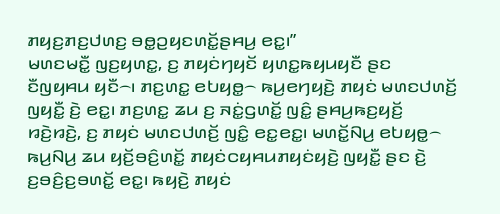ꤊꤟꤢ꤬ꤊꤢ꤬ꤓꤛꤢ꤬ ꤋꤥ꤭ꤑꤟꤢꤛꤢꤩ꤭ꤔꤌꤣ꤬ ꤕꤢ꤭꤯”
ꤗꤛꤢꤗꤢꤪ꤭ ꤜꤢ꤬ꤟꤛꤢ꤭, ꤢ꤬ ꤊꤟꤢꤦꤚꤟꤢꤩ ꤟꤛꤢ꤭ꤒꤟꤣꤟꤢꤪ ꤔꤢ ꤢꤪꤜꤟꤌꤣ ꤟꤢꤪ꤮꤯ ꤊꤢ꤬ꤛꤢ꤭ ꤕꤝꤟꤥ꤭꤮ ꤒꤣ꤬ꤕꤚꤟꤢꤧ꤬ ꤊꤟꤢꤦ ꤗꤛꤢꤓꤛꤢꤩ꤬ ꤜꤟꤢꤪ꤭ ꤢꤧ꤬ ꤕꤢ꤭꤯ ꤊꤢ꤬ꤛꤢ꤭ ꤘꤣ ꤢ꤬ ꤏꤢꤦ꤭ꤞꤛꤢꤩ꤭ ꤜꤢꤨ꤭ ꤔꤌꤣ꤬ꤒꤢ꤬ꤟꤢꤩ꤬ ꤙꤢꤧ꤬ꤙꤢꤧ꤬, ꤢ꤬ ꤊꤟꤢꤦ ꤗꤛꤢꤓꤛꤢꤩ꤬ ꤜꤢꤨ꤭ ꤕꤢ꤭ꤕꤢ꤭꤯ ꤗꤛꤢꤩ꤭ꤡꤣ꤬ ꤕꤝꤟꤥ꤭꤮ ꤒꤣ꤬ꤡꤣ꤬ ꤘꤣ ꤟꤢꤩ꤬ꤋꤢꤨ꤬ꤛꤢꤩ꤭ ꤊꤟꤢꤦꤍꤟꤌꤣꤊꤟꤢꤦꤟꤢꤧ꤬ ꤜꤟꤢꤪ꤭ ꤔꤢ ꤢꤧ꤬ ꤢ꤬ꤋꤢꤨ꤬ꤢ꤬ꤋꤛꤢꤩ꤭ ꤕꤢ꤭꤯ ꤒꤟꤢꤧ꤬ ꤊꤟꤢꤦ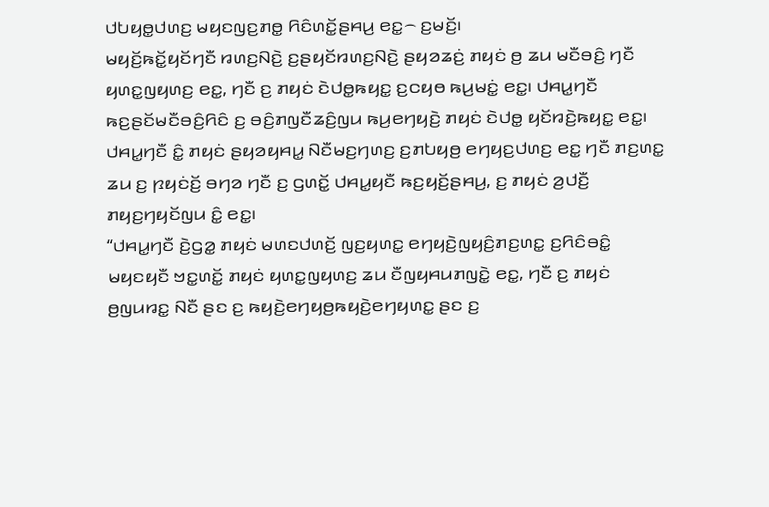ꤓꤝꤟꤥ꤭ꤓꤛꤢ꤬ ꤗꤟꤢꤜꤢ꤬ꤊꤥ꤭ ꤖꤢꤨꤛꤢꤩ꤭ꤔꤌꤣ꤬ ꤕꤢ꤭꤮ ꤢ꤬ꤗꤢꤩ꤬꤯
ꤗꤟꤢꤩ꤬ꤒꤢꤩ꤭ꤟꤢꤩꤚꤢꤪ ꤙꤛꤢ꤬ꤡꤢꤧ꤬ ꤢ꤬ꤔꤟꤢꤩꤙꤛꤢ꤬ꤡꤢꤧ꤬ ꤔꤟꤤꤘꤢꤦ꤬ ꤊꤟꤢꤦ ꤥ꤬ ꤘꤣ ꤗꤢꤪꤋꤢꤨ꤬ ꤚꤢꤪ ꤟꤛꤢ꤭ꤜꤟꤛꤢ꤬ ꤕꤢ꤭, ꤚꤢꤪ ꤢ꤬ ꤊꤟꤢꤦ ꤢꤧꤓꤥ꤭ꤒꤟꤢ꤭ ꤢ꤬ꤍꤟꤥ ꤒꤣ꤬ꤗꤢꤦ꤭ ꤕꤢ꤭꤯ ꤓꤌꤣ꤭ꤚꤢꤪ ꤒꤢ꤬ꤔꤢꤩꤗꤢꤪꤋꤢꤨ꤬ꤖꤢꤨ ꤢ꤬ ꤋꤢꤨ꤬ꤊꤜꤢꤪꤘꤢꤨ꤬ꤜꤣ ꤒꤣ꤬ꤕꤚꤟꤢꤧ꤬ ꤊꤟꤢꤦ ꤢꤧꤓꤥ꤭ ꤟꤢꤩꤙꤢꤧ꤬ꤒꤟꤢ꤭ ꤕꤢ꤭꤯ ꤓꤌꤣ꤭ꤚꤢꤪ ꤢꤨ꤭ ꤊꤟꤢꤦ ꤔꤟꤤꤟꤌꤣ꤭ ꤡꤢꤪꤗꤢ꤬ꤚꤛꤢ꤬ ꤢ꤬ꤊꤝꤟꤥ꤬ ꤕꤚꤟꤢ꤬ꤓꤛꤢ꤬ ꤕꤢ꤭ ꤚꤢꤪ ꤊꤢ꤬ꤛꤢ꤭ ꤘꤣ ꤢ꤬ ꤐꤟꤢꤦꤢꤩ꤬ ꤋꤚꤤ ꤚꤢꤪ ꤢ꤬ ꤞꤛꤢꤩ꤭ ꤓꤌꤣ꤭ꤟꤢꤪ ꤒꤢ꤬ꤟꤢꤩ꤬ꤔꤌꤣ꤬, ꤢ꤬ ꤊꤟꤢꤦ ꤤ꤬ꤓꤢꤪ꤬ ꤊꤟꤢ꤬ꤚꤟꤢꤩꤜꤣ ꤢꤨ꤭ ꤕꤢ꤭꤯
“ꤓꤌꤣ꤭ꤚꤢꤪ ꤢꤧ꤬ꤞꤤ꤭ ꤊꤟꤢꤦ ꤗꤛꤢꤓꤛꤢꤩ꤬ ꤜꤢ꤬ꤟꤛꤢ꤭ ꤕꤚꤟꤢꤧ꤬ꤜꤟꤢꤨ꤬ꤊꤢ꤬ꤛꤢ꤭ ꤢ꤬ꤖꤢꤨꤋꤢꤨ꤭ ꤗꤟꤢꤟꤢꤪ ꤠꤢ꤭ꤛꤢꤩ꤭ ꤊꤟꤢꤦ ꤟꤛꤢ꤭ꤜꤟꤛꤢ꤬ ꤘꤣ ꤢꤪꤜꤟꤌꤣꤊꤜꤢꤧ꤭ ꤕꤢ꤭, ꤚꤢꤪ ꤢ꤬ ꤊꤟꤢꤦ ꤥ꤬ꤜꤣꤙꤢ꤭ ꤡꤢꤪ ꤔꤢ ꤢ꤬ ꤒꤟꤢꤧ꤬ꤕꤚꤟꤥ꤬ꤒꤟꤢꤧ꤬ꤕꤚꤟꤛꤢ꤭ ꤔꤢ ꤢ꤬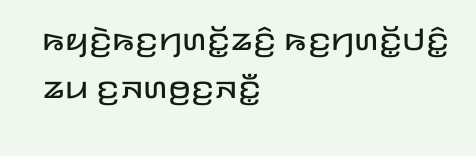ꤒꤟꤢꤧ꤬ꤒꤢ꤬ꤚꤛꤢꤩ꤭ꤘꤢꤨ꤬ ꤒꤢ꤬ꤚꤛꤢꤩ꤭ꤓꤢꤨ꤭ ꤘꤣ ꤢ꤬ꤏꤛꤥ꤬ꤢ꤬ꤏꤢꤪ꤭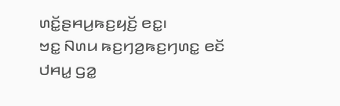ꤛꤢꤩ꤭ꤔꤌꤣ꤬ꤒꤢ꤬ꤟꤢꤩ꤬ ꤕꤢ꤭꤯
ꤠꤢ꤭ ꤡꤛꤣ ꤒꤢ꤬ꤚꤤ꤬ꤒꤢ꤬ꤚꤛꤢ꤭ ꤕꤢꤩ ꤓꤌꤣ꤭ ꤞꤤ꤭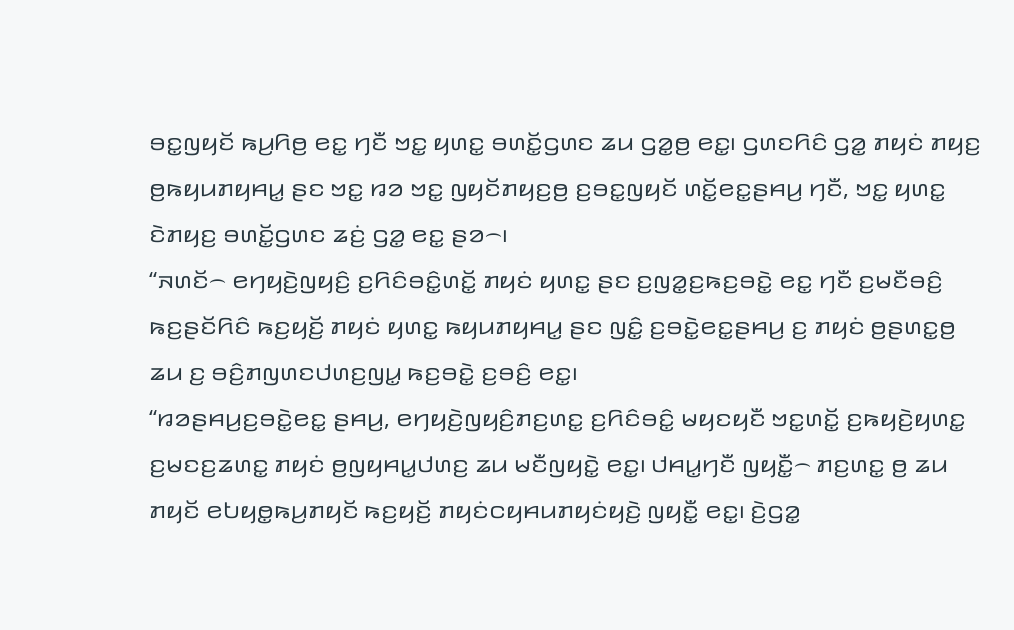ꤋꤢ꤭ꤜꤟꤢꤩ ꤒꤣ꤬ꤖꤥ꤬ ꤕꤢ꤭ ꤚꤢꤪ ꤠꤢ꤭ ꤟꤛꤢ꤭ ꤋꤛꤢꤩ꤭ꤞꤛꤢ ꤘꤣ ꤞꤤ꤭ꤥ꤬ ꤕꤢ꤭꤯ ꤞꤛꤢꤖꤢꤨ ꤞꤤ꤭ ꤊꤟꤢꤦ ꤊꤟꤢ꤬ ꤥ꤬ꤒꤟꤣꤊꤟꤌꤣ꤭ ꤔꤢ ꤠꤢ꤭ ꤙꤤ ꤠꤢ꤭ ꤜꤟꤢꤩꤊꤟꤢ꤬ꤥ꤬ ꤢ꤬ꤋꤢ꤭ꤜꤟꤢꤩ ꤛꤢꤩ꤭ꤕꤢ꤭ꤔꤌꤣ꤬ ꤚꤢꤪ, ꤠꤢ꤭ ꤟꤛꤢ꤭ ꤢꤧꤊꤟꤢ꤬ ꤋꤛꤢꤩ꤭ꤞꤛꤢ ꤘꤢꤦ꤬ ꤞꤤ꤭ ꤕꤢ꤭ ꤔꤤ꤮꤯
“ꤏꤛꤢꤩ꤮ ꤕꤚꤟꤢꤧ꤬ꤜꤟꤢꤨ꤬ ꤢ꤬ꤖꤢꤨꤋꤢꤨ꤭ꤛꤢꤩ꤭ ꤊꤟꤢꤦ ꤟꤛꤢ꤭ ꤔꤢ ꤢ꤬ꤜꤤ꤭ꤢ꤬ꤒꤢ꤬ꤋꤢꤧ꤭ ꤕꤢ꤭ ꤚꤢꤪ ꤢ꤬ꤗꤢꤪꤋꤢꤨ꤬ ꤒꤢ꤬ꤔꤢꤩꤖꤢꤨ ꤒꤢ꤬ꤟꤢꤩ꤬ ꤊꤟꤢꤦ ꤟꤛꤢ꤭ ꤒꤟꤣꤊꤟꤌꤣ꤭ ꤔꤢ ꤜꤢꤨ꤭ ꤢ꤬ꤋꤢꤧ꤭ꤕꤢ꤭ꤔꤌꤣ꤬ ꤢ꤬ ꤊꤟꤢꤦ ꤥ꤬ꤔꤛꤢ꤭ꤥ꤬ ꤘꤣ ꤢ꤬ ꤋꤢꤨ꤬ꤊꤜꤛꤢꤓꤛꤢ꤬ꤜꤣ꤭ ꤒꤢ꤬ꤋꤢꤧ꤭ ꤢ꤬ꤋꤢꤨ꤬ ꤕꤢ꤭꤯
“ꤙꤤꤔꤌꤣ꤬ꤢ꤬ꤋꤢꤧ꤭ꤕꤢ꤭ ꤔꤌꤣ꤬, ꤕꤚꤟꤢꤧ꤬ꤜꤟꤢꤨ꤬ꤊꤢ꤬ꤛꤢ꤭ ꤢ꤬ꤖꤢꤨꤋꤢꤨ꤭ ꤗꤟꤢꤟꤢꤪ ꤠꤢ꤭ꤛꤢꤩ꤭ ꤢ꤬ꤒꤟꤢꤧ꤬ꤟꤛꤢ꤭ ꤢ꤬ꤗꤢꤢ꤬ꤘꤛꤢ꤭ ꤊꤟꤢꤦ ꤥ꤬ꤜꤟꤌꤣ꤭ꤓꤛꤢ꤬ ꤘꤣ ꤗꤢꤪꤜꤟꤢꤧ꤭ ꤕꤢ꤭꤯ ꤓꤌꤣ꤭ꤚꤢꤪ ꤜꤟꤢꤪ꤭꤮ ꤊꤢ꤬ꤛꤢ꤭ ꤥ꤬ ꤘꤣ ꤊꤟꤢꤩ ꤕꤝꤟꤥ꤭ꤒꤣ꤬ꤊꤟꤢꤩ ꤒꤢ꤬ꤟꤢꤩ꤬ ꤊꤟꤢꤦꤍꤟꤌꤣꤊꤟꤢꤦꤟꤢꤧ꤬ ꤜꤟꤢꤪ꤭ ꤕꤢ꤭꤯ ꤢꤧ꤬ꤞꤤ꤭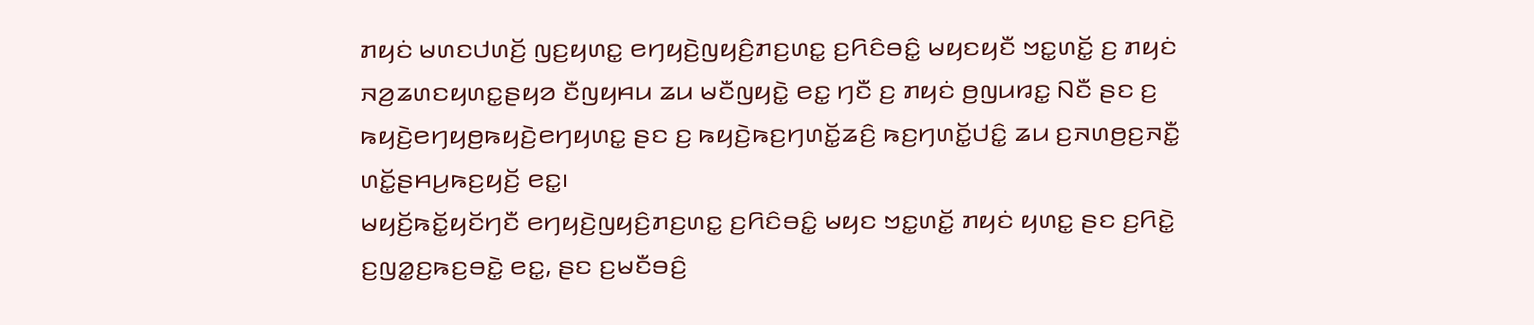ꤊꤟꤢꤦ ꤗꤛꤢꤓꤛꤢꤩ꤬ ꤜꤢ꤬ꤟꤛꤢ꤭ ꤕꤚꤟꤢꤧ꤬ꤜꤟꤢꤨ꤬ꤊꤢ꤬ꤛꤢ꤭ ꤢ꤬ꤖꤢꤨꤋꤢꤨ꤭ ꤗꤟꤢꤟꤢꤪ ꤠꤢ꤭ꤛꤢꤩ꤭ ꤢ꤬ ꤊꤟꤢꤦ ꤏꤤ꤬ꤘꤛꤢꤟꤛꤢ꤭ꤔꤟꤤ ꤢꤪꤜꤟꤌꤣ ꤘꤣ ꤗꤢꤪꤜꤟꤢꤧ꤭ ꤕꤢ꤭ ꤚꤢꤪ ꤢ꤬ ꤊꤟꤢꤦ ꤥ꤬ꤜꤣꤙꤢ꤭ ꤡꤢꤪ ꤔꤢ ꤢ꤬ ꤒꤟꤢꤧ꤬ꤕꤚꤟꤥ꤬ꤒꤟꤢꤧ꤬ꤕꤚꤟꤛꤢ꤭ ꤔꤢ ꤢ꤬ ꤒꤟꤢꤧ꤬ꤒꤢ꤬ꤚꤛꤢꤩ꤭ꤘꤢꤨ꤬ ꤒꤢ꤬ꤚꤛꤢꤩ꤭ꤓꤢꤨ꤭ ꤘꤣ ꤢ꤬ꤏꤛꤥ꤬ꤢ꤬ꤏꤢꤪ꤭ ꤛꤢꤩ꤭ꤔꤌꤣ꤬ꤒꤢ꤬ꤟꤢꤩ꤬ ꤕꤢ꤭꤯
ꤗꤟꤢꤩ꤬ꤒꤢꤩ꤭ꤟꤢꤩꤚꤢꤪ ꤕꤚꤟꤢꤧ꤬ꤜꤟꤢꤨ꤬ꤊꤢ꤬ꤛꤢ꤭ ꤢ꤬ꤖꤢꤨꤋꤢꤨ꤭ ꤗꤟꤢ ꤠꤢ꤭ꤛꤢꤩ꤭ ꤊꤟꤢꤦ ꤟꤛꤢ꤭ ꤔꤢ ꤢ꤬ꤖꤢꤧ꤭ ꤢ꤬ꤜꤤ꤭ꤢ꤬ꤒꤢ꤬ꤋꤢꤧ꤭ ꤕꤢ꤭, ꤔꤢ ꤢ꤬ꤗꤢꤪꤋꤢꤨ꤬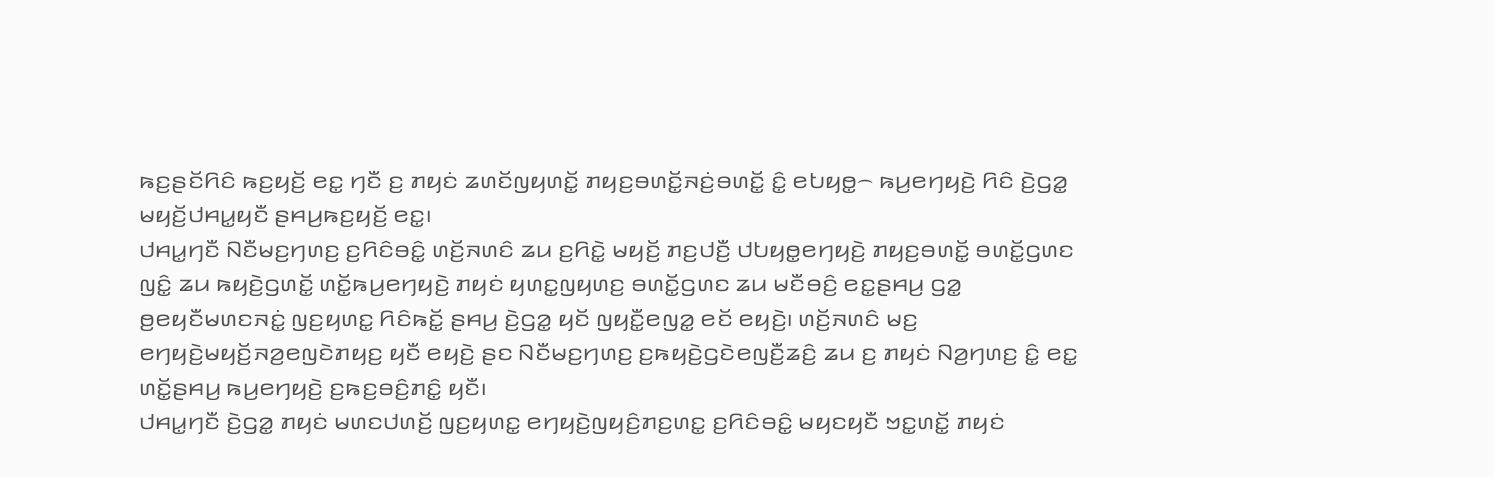ꤒꤢ꤬ꤔꤢꤩꤖꤢꤨ ꤒꤢ꤬ꤟꤢꤩ꤬ ꤕꤢ꤭ ꤚꤢꤪ ꤢ꤬ ꤊꤟꤢꤦ ꤘꤛꤢꤩꤜꤟꤛꤢꤩ꤭ ꤊꤟꤢ꤬ꤋꤛꤢꤩ꤭ꤏꤢꤦ꤬ꤋꤛꤢꤩ꤭ ꤢꤨ꤭ ꤕꤝꤟꤥ꤭꤮ ꤒꤣ꤬ꤕꤚꤟꤢꤧ꤬ ꤖꤢꤨ ꤢꤧ꤬ꤞꤤ꤭ ꤗꤟꤢꤩ꤬ꤓꤌꤣ꤭ꤟꤢꤪ ꤔꤌꤣ꤬ꤒꤢ꤬ꤟꤢꤩ꤬ ꤕꤢ꤭꤯
ꤓꤌꤣ꤭ꤚꤢꤪ ꤡꤢꤪꤗꤢ꤬ꤚꤛꤢ꤬ ꤢ꤬ꤖꤢꤨꤋꤢꤨ꤭ ꤛꤢꤩ꤬ꤏꤛꤢꤨ ꤘꤣ ꤢ꤬ꤖꤢꤧ꤭ ꤗꤟꤢꤩ꤬ ꤊꤢ꤬ꤓꤢꤪ꤬ ꤓꤝꤟꤥ꤭ꤕꤚꤟꤢꤧ꤬ ꤊꤟꤢ꤬ꤋꤛꤢꤩ꤭ ꤋꤛꤢꤩ꤭ꤞꤛꤢ ꤜꤢꤨ꤭ ꤘꤣ ꤒꤟꤢꤧ꤬ꤞꤛꤢꤩ꤭ ꤛꤢꤩ꤭ꤒꤣ꤬ꤕꤚꤟꤢꤧ꤬ ꤊꤟꤢꤦ ꤟꤛꤢ꤭ꤜꤟꤛꤢ꤬ ꤋꤛꤢꤩ꤭ꤞꤛꤢ ꤘꤣ ꤗꤢꤪꤋꤢꤨ꤬ ꤕꤢ꤭ꤔꤌꤣ꤬ ꤞꤤ꤭ ꤥ꤬ꤕꤟꤢꤪꤗꤛꤢꤏꤢꤦ꤭ ꤜꤢ꤬ꤟꤛꤢ꤭ ꤖꤢꤨꤒꤢꤩ꤭ ꤔꤌꤣ꤬ ꤢꤧ꤬ꤞꤤ꤭ ꤟꤢꤩ ꤜꤟꤢꤪ꤭ꤕꤜꤤ꤭ ꤕꤢꤩ ꤕꤟꤢꤧ꤬꤯ ꤛꤢꤩ꤬ꤏꤛꤢꤨ ꤗꤢ꤬ ꤕꤚꤟꤢꤧ꤬ꤗꤟꤢꤩ꤬ꤏꤤ꤬ꤕꤜꤢꤧꤊꤟꤢ꤬ ꤟꤢꤪ ꤕꤟꤢꤧ꤬ ꤔꤢ ꤡꤢꤪꤗꤢ꤬ꤚꤛꤢ꤬ ꤢ꤬ꤒꤟꤢꤧ꤬ꤞꤢꤧꤕꤜꤢꤪ꤬ꤘꤢꤨ꤬ ꤘꤣ ꤢ꤬ ꤊꤟꤢꤦ ꤡꤤ꤬ꤚꤛꤢ꤬ ꤢꤨ꤭ ꤕꤢ꤭ ꤛꤢꤩ꤭ꤔꤌꤣ꤬ ꤒꤣ꤬ꤕꤚꤟꤢꤧ꤬ ꤢ꤬ꤒꤢ꤬ꤋꤢꤨ꤬ꤊꤢꤨ꤭ ꤟꤢꤪ꤯
ꤓꤌꤣ꤭ꤚꤢꤪ ꤢꤧ꤬ꤞꤤ꤭ ꤊꤟꤢꤦ ꤗꤛꤢꤓꤛꤢꤩ꤬ ꤜꤢ꤬ꤟꤛꤢ꤭ ꤕꤚꤟꤢꤧ꤬ꤜꤟꤢꤨ꤬ꤊꤢ꤬ꤛꤢ꤭ ꤢ꤬ꤖꤢꤨꤋꤢꤨ꤭ ꤗꤟꤢꤟꤢꤪ ꤠꤢ꤭ꤛꤢꤩ꤭ ꤊꤟꤢꤦ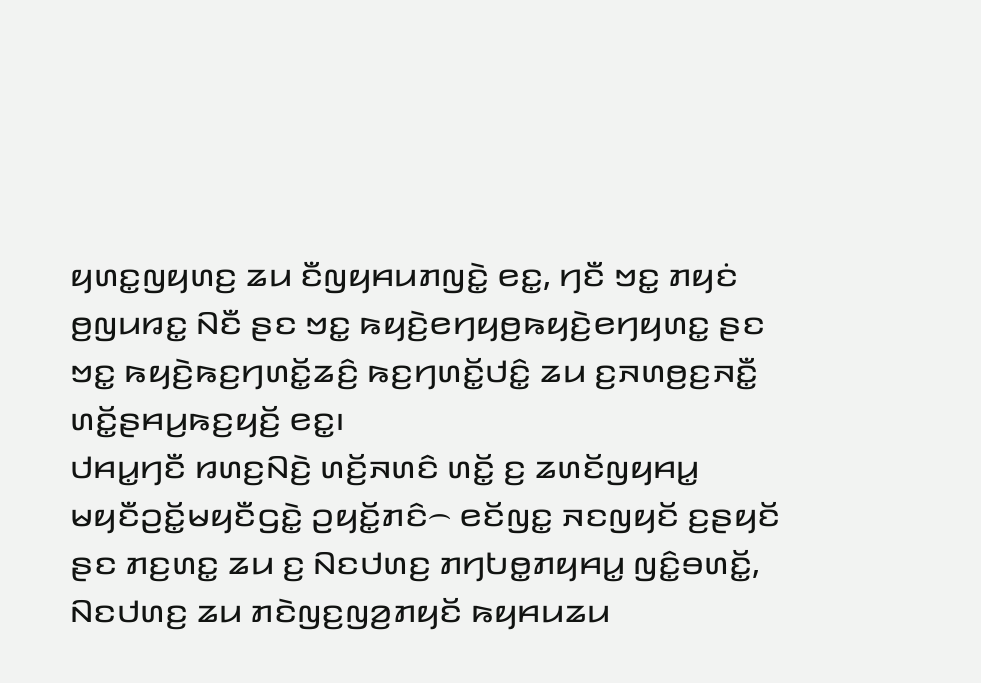ꤟꤛꤢ꤭ꤜꤟꤛꤢ꤬ ꤘꤣ ꤢꤪꤜꤟꤌꤣꤊꤜꤢꤧ꤭ ꤕꤢ꤭, ꤚꤢꤪ ꤠꤢ꤭ ꤊꤟꤢꤦ ꤥ꤬ꤜꤣꤙꤢ꤭ ꤡꤢꤪ ꤔꤢ ꤠꤢ꤭ ꤒꤟꤢꤧ꤬ꤕꤚꤟꤥ꤬ꤒꤟꤢꤧ꤬ꤕꤚꤟꤛꤢ꤭ ꤔꤢ ꤠꤢ꤭ ꤒꤟꤢꤧ꤬ꤒꤢ꤬ꤚꤛꤢꤩ꤭ꤘꤢꤨ꤬ ꤒꤢ꤬ꤚꤛꤢꤩ꤭ꤓꤢꤨ꤭ ꤘꤣ ꤢ꤬ꤏꤛꤥ꤬ꤢ꤬ꤏꤢꤪ꤭ ꤛꤢꤩ꤭ꤔꤌꤣ꤬ꤒꤢ꤬ꤟꤢꤩ꤬ ꤕꤢ꤭꤯
ꤓꤌꤣ꤭ꤚꤢꤪ ꤙꤛꤢ꤬ꤡꤢꤧ꤬ ꤛꤢꤩ꤬ꤏꤛꤢꤨ ꤛꤢꤩ꤭ ꤢ꤬ ꤘꤛꤢꤩꤜꤟꤌꤣ꤭ ꤗꤟꤢꤪꤑꤢꤩ꤭ꤗꤟꤢꤪꤞꤢꤧ꤭ ꤑꤟꤢꤩ꤭ꤊꤢꤨ꤮ ꤕꤢꤩꤜꤢ꤭ ꤏꤢꤜꤟꤢꤩ ꤢ꤬ꤔꤟꤢꤩ ꤔꤢ ꤊꤢ꤬ꤛꤢ꤭ ꤘꤣ ꤢ꤬ ꤡꤢꤓꤛꤢ꤬ ꤊꤚꤝꤥ꤭ꤊꤟꤌꤣ꤭ ꤜꤢꤨ꤭ꤋꤛꤢꤩ꤭, ꤡꤢꤓꤛꤢ꤬ ꤘꤣ ꤊꤢꤧꤜꤢ꤬ꤜꤤ꤬ꤊꤟꤢꤩ ꤒꤟꤌꤣꤘꤣ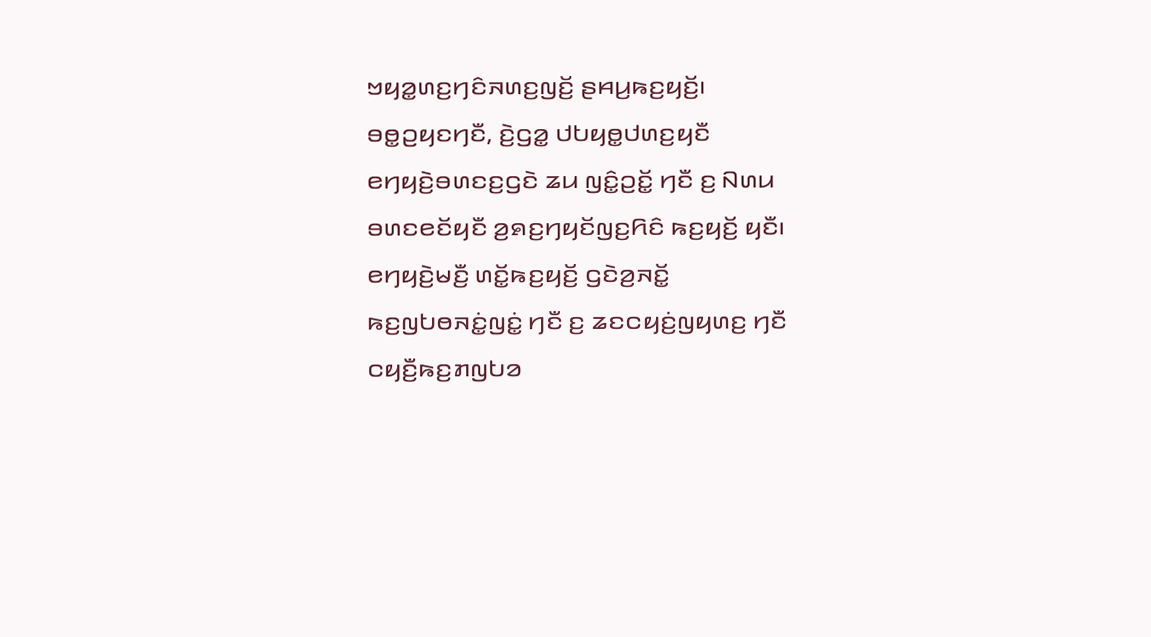ꤠꤟꤤ꤭ꤛꤢ꤬ꤚꤢꤨꤏꤛꤢ꤬ꤜꤢꤩ꤬ ꤔꤌꤣ꤬ꤒꤢ꤬ꤟꤢꤩ꤬꤯ ꤋꤥ꤭ꤑꤟꤢꤚꤢꤪ, ꤢꤧ꤬ꤞꤤ꤭ ꤓꤝꤟꤥ꤭ꤓꤛꤢ꤬ꤟꤢꤪ ꤕꤚꤟꤢꤧ꤬ꤋꤛꤢꤢ꤬ꤞꤢꤧ ꤘꤣ ꤜꤢꤨ꤭ꤑꤢꤩ꤭ ꤚꤢꤪ ꤢ꤬ ꤡꤛꤣ ꤋꤛꤢꤕꤢꤩꤟꤢꤪ ꤤ꤬ꤎꤢ꤬ꤚꤟꤢꤩꤜꤢ꤬ꤖꤢꤨ ꤒꤢ꤬ꤟꤢꤩ꤬ ꤟꤢꤪ꤯
ꤕꤚꤟꤢꤧ꤬ꤗꤢꤪ꤬ ꤛꤢꤩ꤭ꤒꤢ꤬ꤟꤢꤩ꤬ ꤞꤢꤧꤤ꤬ꤏꤢꤩ꤭ ꤒꤢ꤬ꤜꤝꤥꤏꤢꤦ꤭ꤜꤢꤦ꤭ ꤚꤢꤪ ꤢ꤬ ꤘꤢꤍꤟꤢꤦ꤬ꤜꤟꤛꤢ꤬ ꤚꤢꤪ ꤍꤟꤢꤪ꤬ꤒꤢ꤬ꤊꤜꤝꤤ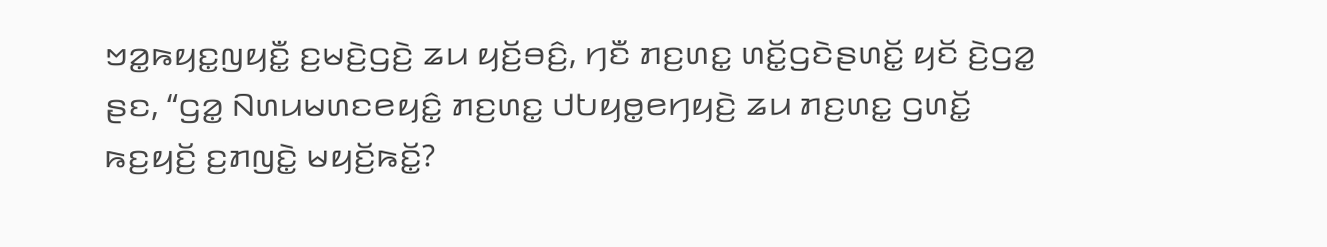ꤠꤤ꤭ꤒꤟꤢ꤭ꤜꤟꤢꤪ꤭ ꤢ꤬ꤗꤢꤧ꤬ꤞꤢꤧ꤬ ꤘꤣ ꤟꤢꤩ꤬ꤋꤢꤨ꤬, ꤚꤢꤪ ꤊꤢ꤬ꤛꤢ꤭ ꤛꤢꤩ꤭ꤞꤢꤧꤔꤛꤢꤩ꤭ ꤟꤢꤩ ꤢꤧ꤬ꤞꤤ꤭ ꤔꤢ, “ꤞꤤ꤭ ꤡꤛꤣꤗꤛꤢꤕꤟꤢꤨ꤭ ꤊꤢ꤬ꤛꤢ꤭ ꤓꤝꤟꤥ꤭ꤕꤚꤟꤢꤧ꤬ ꤘꤣ ꤊꤢ꤬ꤛꤢ꤭ ꤞꤛꤢꤩ꤭ ꤒꤢ꤬ꤟꤢꤩ꤬ ꤢ꤬ꤊꤜꤢꤧ꤭ ꤗꤟꤢꤩ꤬ꤒꤢꤩ꤭?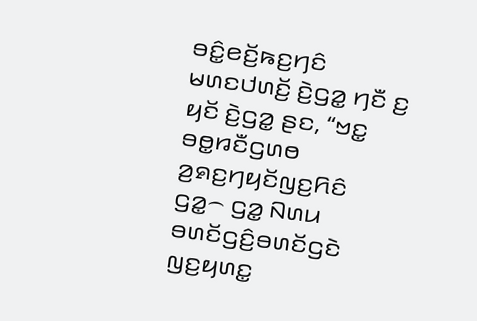ꤋꤢꤨ꤭ꤕꤢꤩ꤬ꤒꤢ꤬ꤚꤢꤨ ꤗꤛꤢꤓꤛꤢꤩ꤬ ꤢꤧ꤬ꤞꤤ꤭ ꤚꤢꤪ ꤢ꤬ ꤟꤢꤩ ꤢꤧ꤬ꤞꤤ꤭ ꤔꤢ, “ꤠꤢ꤭ ꤋꤥ꤭ꤙꤢꤪꤞꤛꤥ ꤤ꤬ꤎꤢ꤬ꤚꤟꤢꤩꤜꤢ꤬ꤖꤢꤨ ꤞꤤ꤭꤮ ꤞꤤ꤭ ꤡꤛꤣ ꤋꤛꤢꤩꤞꤢꤨ꤬ꤋꤛꤢꤩꤞꤢꤧ ꤜꤢ꤬ꤟꤛꤢ꤭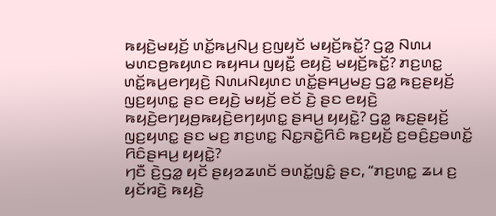ꤒꤟꤢꤧ꤬ꤗꤟꤢꤩ꤬ ꤛꤢꤩ꤭ꤒꤣ꤬ꤡꤣ꤬ ꤢ꤬ꤜꤟꤢꤩ ꤗꤟꤢꤩ꤬ꤒꤢꤩ꤭? ꤞꤤ꤭ ꤡꤛꤣ ꤗꤛꤢꤥ꤬ꤒꤟꤛꤢ ꤒꤟꤌꤣ ꤜꤟꤢꤪ꤭ ꤕꤟꤢꤧ꤬ ꤗꤟꤢꤩ꤬ꤒꤢꤩ꤭? ꤊꤢ꤬ꤛꤢ꤭ ꤛꤢꤩ꤭ꤒꤣ꤬ꤕꤚꤟꤢꤧ꤬ ꤡꤛꤣꤡꤟꤛꤢ ꤛꤢꤩ꤭ꤔꤌꤣ꤬ꤗꤢ꤬ ꤞꤤ꤭ ꤒꤢ꤬ꤔꤟꤢꤩ꤬ ꤜꤢ꤬ꤟꤛꤢ꤭ ꤔꤢ ꤕꤟꤢꤧ꤬ ꤗꤟꤢꤩ꤬ ꤕꤢꤩ ꤢꤧ꤬ ꤔꤢ ꤕꤟꤢꤧ꤬ ꤒꤟꤢꤧ꤬ꤕꤚꤟꤥ꤬ꤒꤟꤢꤧ꤬ꤕꤚꤟꤛꤢ꤭ ꤔꤌꤣ꤬ ꤟꤟꤢꤧ꤭? ꤞꤤ꤭ ꤒꤢ꤬ꤔꤟꤢꤩ꤬ ꤜꤢ꤬ꤟꤛꤢ꤭ ꤔꤢ ꤗꤢ꤬ ꤊꤢ꤬ꤛꤢ꤭ ꤡꤢ꤭ꤏꤢꤧ꤭ꤖꤢꤨ ꤒꤢ꤬ꤟꤢꤩ꤬ ꤢ꤬ꤋꤢꤨ꤬ꤢ꤬ꤋꤛꤢꤩ꤭ ꤖꤢꤨꤔꤌꤣ꤬ ꤟꤟꤢꤧ꤭?
ꤚꤢꤪ ꤢꤧ꤬ꤞꤤ꤭ ꤟꤢꤩ ꤔꤟꤤꤘꤛꤢꤩ ꤋꤛꤢꤩ꤭ꤜꤢꤨ꤭ ꤔꤢ, “ꤊꤢ꤬ꤛꤢ꤭ ꤘꤣ ꤢ꤬ ꤟꤢꤩꤙꤢꤧ꤬ ꤒꤟꤢꤧ꤬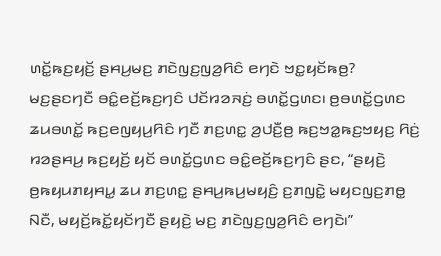ꤛꤢꤩ꤭ꤒꤢ꤬ꤟꤢꤩ꤬ ꤔꤌꤣ꤬ꤗꤢ꤬ ꤊꤢꤧꤜꤢ꤬ꤜꤤ꤬ꤖꤢꤨ ꤕꤚꤢꤧ ꤠꤢ꤭ꤟꤢꤩꤒꤥ꤬?
ꤗꤢ꤬ꤔꤢꤚꤢꤪ ꤋꤢꤨ꤭ꤕꤢꤩ꤬ꤒꤢ꤬ꤚꤢꤨ ꤓꤢꤩꤙꤤꤏꤢꤦ꤬ ꤋꤛꤢꤩ꤭ꤞꤛꤢ꤯ ꤥ꤬ꤋꤛꤢꤩ꤭ꤞꤛꤢ ꤘꤣꤋꤛꤢꤩ꤭ ꤒꤢ꤬ꤕꤜꤟꤣ꤬ꤖꤢꤨ ꤚꤢꤪ ꤊꤢ꤬ꤛꤢ꤭ ꤤ꤬ꤓꤢꤪ꤬ꤥ꤬ ꤒꤢ꤬ꤠꤤ꤭ꤒꤢ꤬ꤠꤟꤢ꤬ ꤖꤢꤦ꤬ ꤙꤤꤔꤌꤣ꤬ ꤒꤢ꤬ꤟꤢꤩ꤬ ꤟꤢꤩ ꤋꤛꤢꤩ꤭ꤞꤛꤢ ꤋꤢꤨ꤭ꤕꤢꤩ꤬ꤒꤢ꤬ꤚꤢꤨ ꤔꤢ, “ꤔꤟꤢꤧ꤬ ꤥ꤬ꤒꤟꤣꤊꤟꤌꤣ꤭ ꤘꤣ ꤊꤢ꤬ꤛꤢ꤭ ꤔꤌꤣ꤬ꤒꤣ꤬ꤗꤟꤢꤨ꤬ ꤢ꤬ꤊꤜꤢꤧ꤭ ꤗꤟꤢꤜꤢ꤬ꤊꤥ꤭ ꤡꤢꤪ, ꤗꤟꤢꤩ꤬ꤒꤢꤩ꤭ꤟꤢꤩꤚꤢꤪ ꤔꤟꤢꤧ꤬ ꤗꤢ꤬ ꤊꤢꤧꤜꤢ꤬ꤜꤤ꤬ꤖꤢꤨ ꤕꤚꤢꤧ꤯”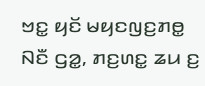ꤠꤢ꤭ ꤟꤢꤩ ꤗꤟꤢꤜꤢ꤬ꤊꤥ꤭ ꤡꤢꤪ ꤞꤤ꤭, ꤊꤢ꤬ꤛꤢ꤭ ꤘꤣ ꤢ꤬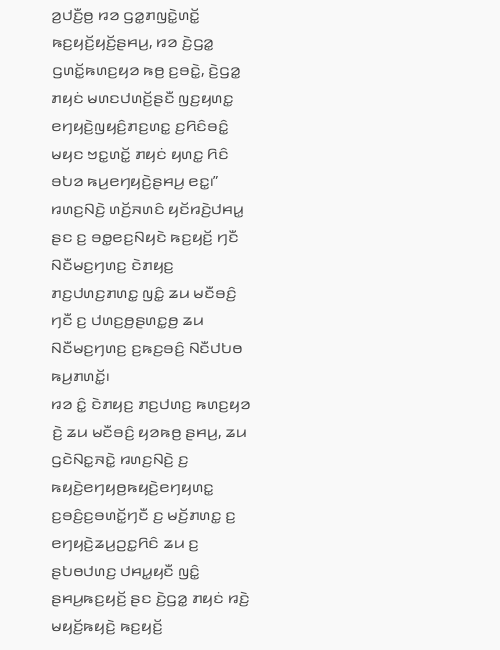ꤤ꤬ꤓꤢꤪ꤬ꤥ꤬ ꤙꤤ ꤞꤤ꤭ꤊꤜꤢꤧ꤭ꤛꤢꤩ꤭ ꤒꤢ꤬ꤟꤢꤩ꤬ꤟꤢꤩ꤬ꤔꤌꤣ꤬, ꤙꤤ ꤢꤧ꤬ꤞꤤ꤭ ꤞꤛꤢꤩ꤭ꤒꤛꤢ꤬ꤟꤤ ꤒꤥ꤬ ꤢ꤬ꤋꤢꤧ꤭, ꤢꤧ꤬ꤞꤤ꤭ ꤊꤟꤢꤦ ꤗꤛꤢꤓꤛꤢꤩ꤬ꤔꤢꤪ ꤜꤢ꤬ꤟꤛꤢ꤭ ꤕꤚꤟꤢꤧ꤬ꤜꤟꤢꤨ꤬ꤊꤢ꤬ꤛꤢ꤭ ꤢ꤬ꤖꤢꤨꤋꤢꤨ꤭ ꤗꤟꤢ ꤠꤢ꤭ꤛꤢꤩ꤭ ꤊꤟꤢꤦ ꤟꤛꤢ꤭ ꤖꤢꤨ ꤋꤝꤤ ꤒꤣ꤬ꤕꤚꤟꤢꤧ꤬ꤔꤌꤣ꤬ ꤕꤢ꤭꤯”
ꤙꤛꤢ꤬ꤡꤢꤧ꤬ ꤛꤢꤩ꤬ꤏꤛꤢꤨ ꤟꤢꤩꤙꤢꤧ꤬ꤓꤌꤣ꤭ ꤔꤢ ꤢ꤬ ꤋꤥ꤭ꤕꤢ꤬ꤡꤟꤢꤧ ꤒꤢ꤬ꤟꤢꤩ꤬ ꤚꤢꤪ ꤡꤢꤪꤗꤢ꤬ꤚꤛꤢ꤬ ꤢꤧꤊꤟꤢ꤬ ꤊꤢ꤬ꤓꤛꤢ꤬ꤊꤛꤢ꤭ ꤜꤢꤨ꤭ ꤘꤣ ꤗꤢꤪꤋꤢꤨ꤬ ꤚꤢꤪ ꤢ꤬ ꤓꤛꤢ꤬ꤥ꤬ꤔꤛꤢ꤭ꤥ꤬ ꤘꤣ ꤡꤢꤪꤗꤢ꤬ꤚꤛꤢ꤬ ꤢ꤬ꤒꤢ꤬ꤋꤢꤨ꤬ ꤡꤢꤪꤓꤝꤥ ꤒꤣ꤬ꤊꤛꤢꤩ꤭꤯
ꤙꤤ ꤢꤨ꤭ ꤢꤧꤊꤟꤢ꤬ ꤊꤢ꤬ꤓꤛꤢ꤬ ꤒꤛꤢ꤬ꤟꤤ ꤢꤧ꤬ ꤘꤣ ꤗꤢꤪꤋꤢꤨ꤬ ꤟꤤꤒꤥ꤬ ꤔꤌꤣ꤬, ꤘꤣ ꤞꤢꤧꤡꤢ꤭ꤏꤢꤧ꤭ ꤙꤛꤢ꤬ꤡꤢꤧ꤬ ꤢ꤬ ꤒꤟꤢꤧ꤬ꤕꤚꤟꤥ꤬ꤒꤟꤢꤧ꤬ꤕꤚꤟꤛꤢ꤭ ꤢ꤬ꤋꤢꤨ꤬ꤢ꤬ꤋꤛꤢꤩ꤭ꤚꤢꤪ ꤢ꤬ ꤗꤢꤩ꤬ꤊꤛꤢ꤭ ꤢ꤬ ꤕꤚꤟꤢꤧ꤬ꤘꤣ꤬ꤑꤢ꤭ꤖꤢꤨ ꤘꤣ ꤢ꤬ ꤔꤝꤥꤓꤛꤢ꤬ ꤓꤌꤣ꤭ꤟꤢꤪ ꤜꤢꤨ꤭ ꤔꤌꤣ꤬ꤒꤢ꤬ꤟꤢꤩ꤬ ꤔꤢ ꤢꤧ꤬ꤞꤤ꤭ ꤊꤟꤢꤦ ꤙꤢꤧ꤬ ꤗꤟꤢꤩ꤬ꤒꤟꤢꤧ꤬ ꤒꤢ꤬ꤟꤢꤩ꤬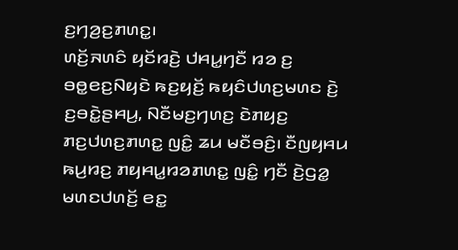ꤢ꤬ꤚꤤ꤬ꤢ꤬ꤊꤛꤢ꤭꤯
ꤛꤢꤩ꤬ꤏꤛꤢꤨ ꤟꤢꤩꤙꤢꤧ꤬ ꤓꤌꤣ꤭ꤚꤢꤪ ꤙꤤ ꤢ꤬ ꤋꤥ꤭ꤕꤢ꤬ꤡꤟꤢꤧ ꤒꤢ꤬ꤟꤢꤩ꤬ ꤒꤟꤢꤨꤓꤛꤢ꤬ꤗꤛꤢ ꤢꤧ꤬ ꤢ꤬ꤋꤢꤧ꤭ꤔꤌꤣ꤬, ꤡꤢꤪꤗꤢ꤬ꤚꤛꤢ꤬ ꤢꤧꤊꤟꤢ꤬ ꤊꤢ꤬ꤓꤛꤢ꤬ꤊꤛꤢ꤭ ꤜꤢꤨ꤭ ꤘꤣ ꤗꤢꤪꤋꤢꤨ꤬꤯ ꤢꤪꤜꤟꤌꤣ ꤒꤣ꤬ꤙꤢ꤬ ꤊꤟꤌꤣ꤭ꤙꤤꤊꤛꤢ꤭ ꤜꤢꤨ꤭ ꤚꤢꤪ ꤢꤧ꤬ꤞꤤ꤭ ꤗꤛꤢꤓꤛꤢꤩ꤬ ꤕꤢ꤭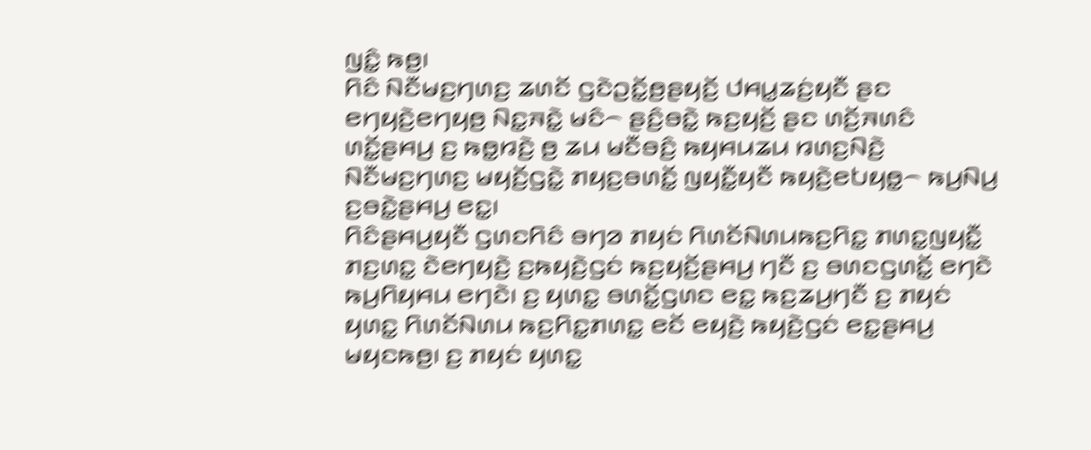ꤜꤢꤨ꤭ ꤒꤥ꤬꤯
ꤖꤢꤨ ꤡꤢꤪꤗꤢ꤬ꤚꤛꤢ꤬ ꤘꤛꤢꤩ ꤞꤢꤧꤑꤢꤩ꤭ꤥ꤬ꤔꤟꤢꤩ꤬ ꤓꤌꤣ꤭ꤘꤢꤦ꤬ꤟꤢꤪ ꤔꤢ ꤕꤚꤟꤢꤧ꤬ꤕꤚꤟꤥ꤬ ꤡꤢ꤭ꤏꤢꤧ꤭ ꤗꤢꤨ꤮ ꤔꤢꤨ꤬ꤋꤢꤧ꤭ ꤒꤢ꤬ꤟꤢꤩ꤬ ꤔꤢ ꤛꤢꤩ꤬ꤏꤛꤢꤨ ꤛꤢꤩ꤭ꤔꤌꤣ꤬ ꤢ꤬ ꤒꤥ꤭ꤙꤢꤧ꤬ ꤥ꤬ ꤘꤣ ꤗꤢꤪꤋꤢꤨ꤬ ꤒꤟꤌꤣꤘꤣ ꤙꤛꤢ꤬ꤡꤢꤧ꤬ ꤡꤢꤪꤗꤢ꤬ꤚꤛꤢ꤬ ꤗꤟꤢꤩ꤬ꤞꤢꤧ꤭ ꤊꤟꤢ꤬ꤋꤛꤢꤩ꤭ ꤜꤟꤢꤪ꤭ꤟꤢꤪ ꤒꤟꤢꤧ꤬ꤕꤝꤟꤥ꤭꤮ ꤒꤣ꤬ꤡꤣ꤬ ꤢ꤬ꤋꤢꤧ꤭ꤔꤌꤣ꤬ ꤕꤢ꤭꤯
ꤖꤢꤨꤔꤌꤣ꤬ꤟꤢꤪ ꤞꤛꤢꤖꤢꤨ ꤋꤚꤤ ꤊꤟꤢꤦ ꤖꤛꤢꤩꤡꤛꤣꤒꤢ꤬ꤖꤢ꤭ ꤊꤛꤢ꤭ꤜꤟꤢꤪ꤭ ꤊꤢ꤬ꤛꤢ꤭ ꤢꤧꤕꤚꤟꤢꤧ꤬ ꤢ꤬ꤒꤟꤢꤧ꤬ꤞꤢꤦ ꤒꤢ꤬ꤟꤢꤩ꤬ꤔꤌꤣ꤬ ꤚꤢꤪ ꤢ꤬ ꤋꤛꤢꤞꤛꤢꤩ꤭ ꤕꤚꤢꤧ ꤒꤣ꤬ꤖꤟꤌꤣ ꤕꤚꤢꤧ꤯ ꤢ꤬ ꤟꤛꤢ꤭ ꤋꤛꤢꤩ꤭ꤞꤛꤢ ꤕꤢ꤭ ꤒꤢ꤬ꤘꤣ꤬ꤚꤢꤪ ꤢ꤬ ꤊꤟꤢꤦ ꤟꤛꤢ꤭ ꤖꤛꤢꤩꤡꤛꤣ ꤒꤢ꤬ꤖꤢ꤭ꤊꤛꤢ꤭ ꤕꤢꤩ ꤕꤟꤢꤧ꤬ ꤒꤟꤢꤧ꤬ꤞꤢꤦ ꤕꤢ꤭ꤔꤌꤣ꤬ ꤗꤟꤢꤒꤥ꤬꤯ ꤢ꤬ ꤊꤟꤢꤦ ꤟꤛꤢ꤭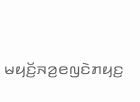ꤗꤟꤢꤩ꤬ꤏꤤ꤬ꤕꤜꤢꤧꤊꤟꤢ꤬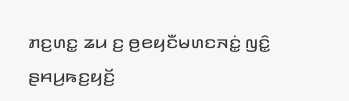ꤊꤢ꤬ꤛꤢ꤭ ꤘꤣ ꤢ꤬ ꤥ꤬ꤕꤟꤢꤪꤗꤛꤢꤏꤢꤦ꤭ ꤜꤢꤨ꤭ ꤔꤌꤣ꤬ꤒꤢ꤬ꤟꤢꤩ꤬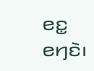ꤕꤢ꤭ ꤕꤚꤢꤧ꤯